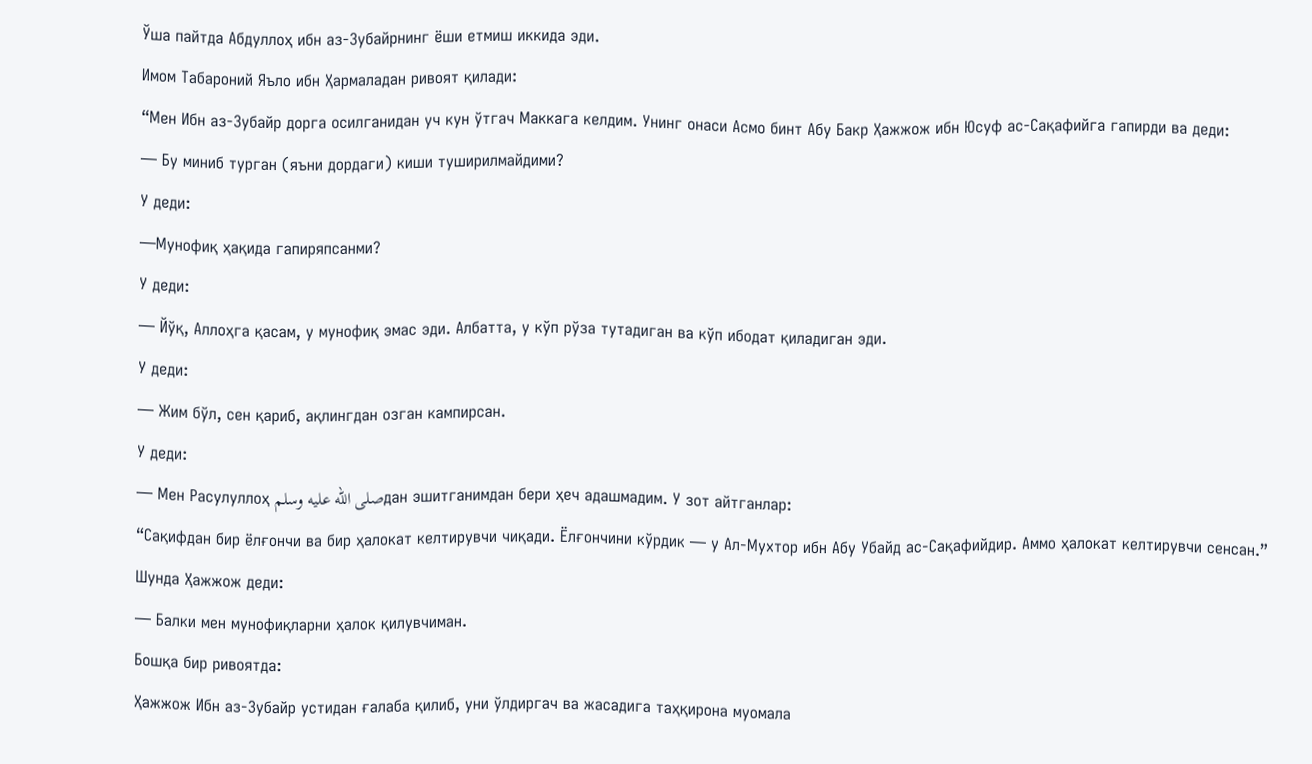Ўша пайтда Абдуллоҳ ибн аз-Зубайрнинг ёши етмиш иккида эди.
Имом Табароний Яъло ибн Ҳармаладан ривоят қилади:
“Мен Ибн аз-Зубайр дорга осилганидан уч кун ўтгач Маккага келдим. Унинг онаси Асмо бинт Абу Бакр Ҳажжож ибн Юсуф ас-Сақафийга гапирди ва деди:
— Бу миниб турган (яъни дордаги) киши туширилмайдими?
У деди:
—Мунофиқ ҳақида гапиряпсанми?
У деди:
— Йўқ, Аллоҳга қасам, у мунофиқ эмас эди. Албатта, у кўп рўза тутадиган ва кўп ибодат қиладиган эди.
У деди:
— Жим бўл, сен қариб, ақлингдан озган кампирсан.
У деди:
— Мен Расулуллоҳ صلى الله عليه وسلمдан эшитганимдан бери ҳеч адашмадим. У зот айтганлар:
“Сақифдан бир ёлғончи ва бир ҳалокат келтирувчи чиқади. Ёлғончини кўрдик — у Ал-Мухтор ибн Абу Убайд ас-Сақафийдир. Аммо ҳалокат келтирувчи сенсан.”
Шунда Ҳажжож деди:
— Балки мен мунофиқларни ҳалок қилувчиман.
Бошқа бир ривоятда:
Ҳажжож Ибн аз-Зубайр устидан ғалаба қилиб, уни ўлдиргач ва жасадига таҳқирона муомала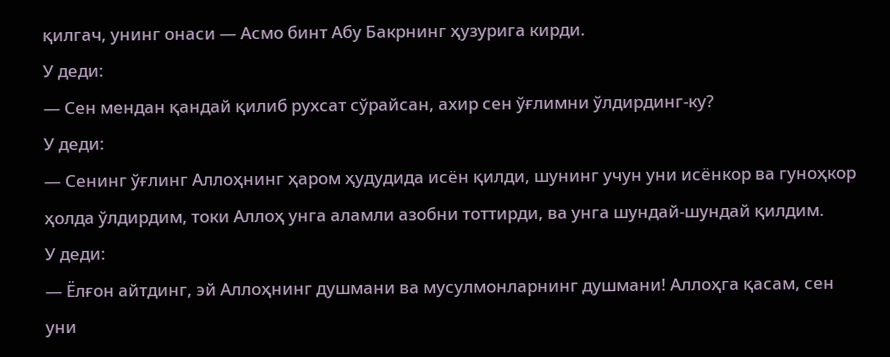қилгач, унинг онаси — Асмо бинт Абу Бакрнинг ҳузурига кирди.
У деди:
— Сен мендан қандай қилиб рухсат сўрайсан, ахир сен ўғлимни ўлдирдинг-ку?
У деди:
— Сенинг ўғлинг Аллоҳнинг ҳаром ҳудудида исён қилди, шунинг учун уни исёнкор ва гуноҳкор ҳолда ўлдирдим, токи Аллоҳ унга аламли азобни тоттирди, ва унга шундай-шундай қилдим.
У деди:
— Ёлғон айтдинг, эй Аллоҳнинг душмани ва мусулмонларнинг душмани! Аллоҳга қасам, сен уни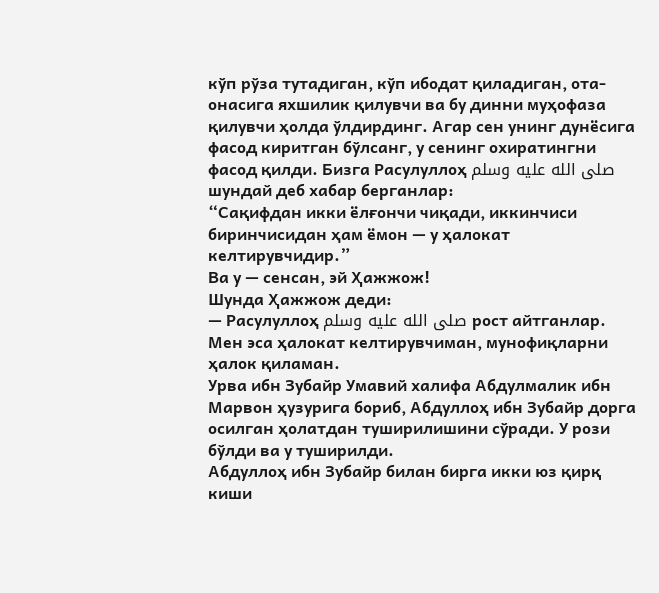кўп рўза тутадиган, кўп ибодат қиладиган, ота-онасига яхшилик қилувчи ва бу динни муҳофаза қилувчи ҳолда ўлдирдинг. Агар сен унинг дунёсига фасод киритган бўлсанг, у сенинг охиратингни фасод қилди. Бизга Расулуллоҳ صلى الله عليه وسلم шундай деб хабар берганлар:
“Сақифдан икки ёлғончи чиқади, иккинчиси биринчисидан ҳам ёмон — у ҳалокат келтирувчидир.”
Ва у — сенсан, эй Ҳажжож!
Шунда Ҳажжож деди:
— Расулуллоҳ صلى الله عليه وسلم рост айтганлар. Мен эса ҳалокат келтирувчиман, мунофиқларни ҳалок қиламан.
Урва ибн Зубайр Умавий халифа Абдулмалик ибн Марвон ҳузурига бориб, Абдуллоҳ ибн Зубайр дорга осилган ҳолатдан туширилишини сўради. У рози бўлди ва у туширилди.
Абдуллоҳ ибн Зубайр билан бирга икки юз қирқ киши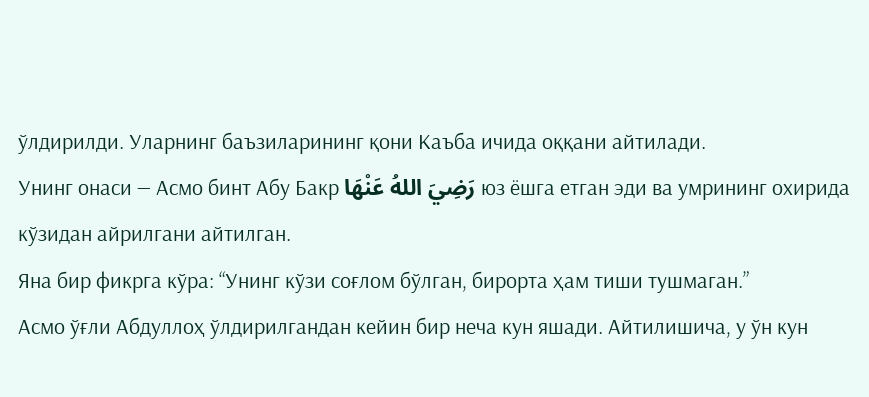ўлдирилди. Уларнинг баъзиларининг қони Каъба ичида оққани айтилади.
Унинг онаси — Асмо бинт Абу Бакр رَضِيَ اللهُ عَنْهَا юз ёшга етган эди ва умрининг охирида кўзидан айрилгани айтилган.
Яна бир фикрга кўра: “Унинг кўзи соғлом бўлган, бирорта ҳам тиши тушмаган.”
Асмо ўғли Абдуллоҳ ўлдирилгандан кейин бир неча кун яшади. Айтилишича, у ўн кун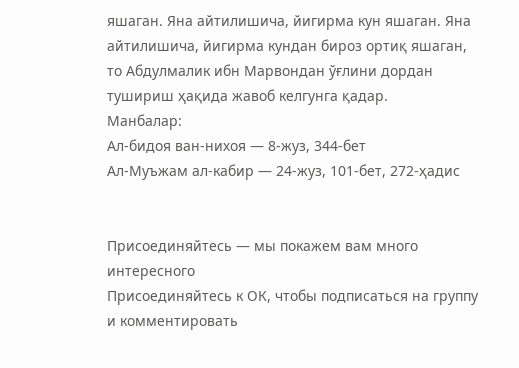яшаган. Яна айтилишича, йигирма кун яшаган. Яна айтилишича, йигирма кундан бироз ортиқ яшаган, то Абдулмалик ибн Марвондан ўғлини дордан тушириш ҳақида жавоб келгунга қадар.
Манбалар:
Ал-бидоя ван-нихоя — 8-жуз, 344-бет
Ал-Муъжам ал-кабир — 24-жуз, 101-бет, 272-ҳадис


Присоединяйтесь — мы покажем вам много интересного
Присоединяйтесь к ОК, чтобы подписаться на группу и комментировать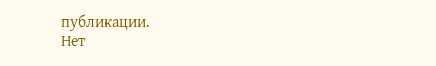публикации.
Нет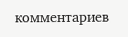комментариев